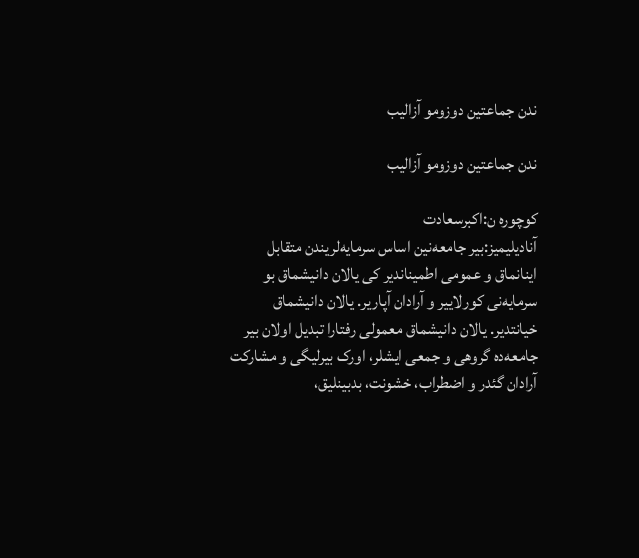ندن جماعتین دوزومو آزالیب

ندن جماعتین دوزومو آزالیب

کوچوره ن:اکبرسعادت
آنادیلیمیز:بیر جامعه‌نین اساس سرمایه‌لریندن متقابل اینانماق و عمومی اطمیناندیر کی یالان دانیشماق بو سرمایه‌نی کورلاییر و آرادان آپاریر. یالان دانیشماق خیانتدیر. یالان دانیشماق معمولی رفتارا تبدیل اولان بیر جامعه‌ده گروهی و جمعی ایشلر، اورک بیرلیگی و مشارکت آرادان گئدر و اضطراب، خشونت، بدبینلیق،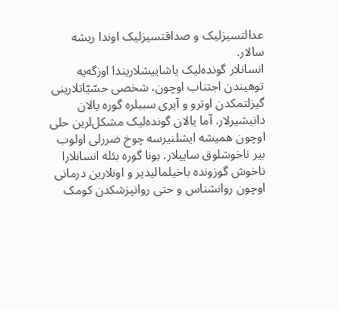عدالتسیزلیک و صداقتسیزلیک اوندا ریشه سالار.
انسانلار گونده‌لیک یاشاییشلاریندا اوزگه‌یه توهیندن اجتناب اوچون، شخصی حسّیّاتلارینی گیزلتمکدن اوترو و آیری سببلره گوره یالان دانیشیرلار. آما یالان گونده‌لیک مشکل‌لرین حلی اوچون همیشه ایشلنیرسه چوخ ضررلی اولوب بیر ناخوشلوق ساییلار. بونا گوره بئله انسانلارا ناخوش گوزونده باخیلمالیدیر و اونلارین درمانی اوچون روانشناس و حتی روانپزشکدن کومک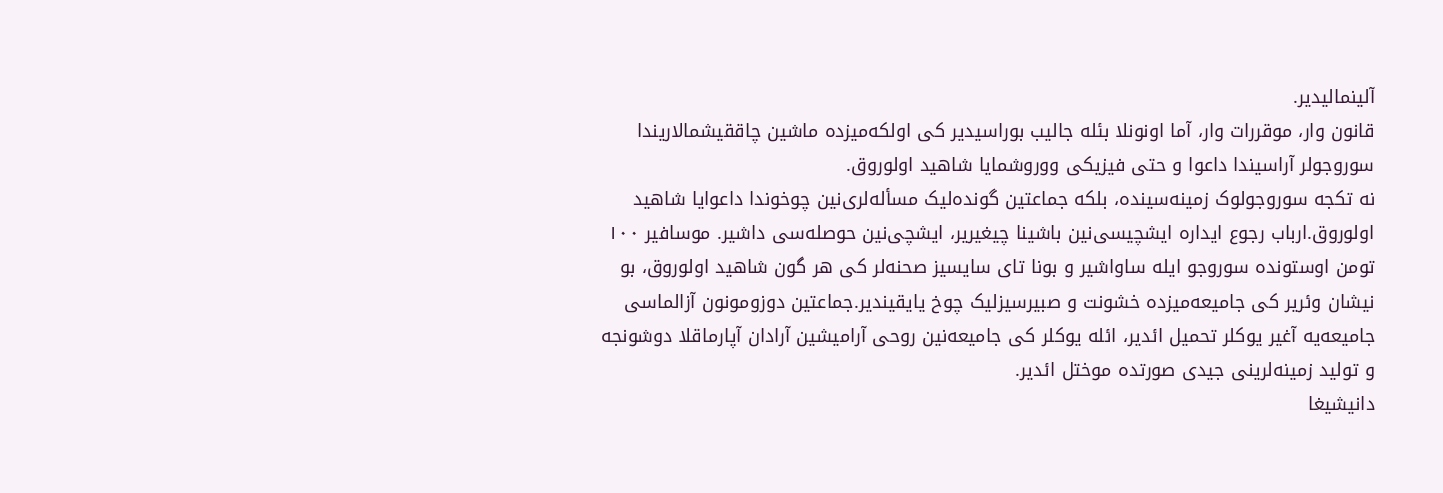آلینمالیدیر.
قانون وار، موقررات وار، آما اونونلا بئله جالیب بوراسیدیر کی اولکه‌میزده ماشین چاققیشمالاریندا سوروجولر آراسیندا داعوا و حتی فیزیکی ووروشمایا شاهید اولوروق.
نه تکجه سوروجولوک زمینه‌سینده، بلکه جماعتین گونده‌لیک مسأله‌لری‌نین چوخوندا داعوایا شاهید اولوروق.ارباب رجوع ایداره ایشچیسی‌‌نین باشینا چیغیریر، ایشچی‌نین حوصله‌سی داشیر. موسافیر ۱۰۰ تومن اوستونده سوروجو ایله ساواشیر و بونا تای سایسیز صحنه‌لر کی هر گون شاهید اولوروق، بو نیشان وئریر کی جامیعه‌میزده خشونت و صبیرسیزلیک چوخ یایقیندیر.جماعتین دوزومونون آزالماسی جامیعه‌یه آغیر یوکلر تحمیل ائدیر، ائله یوکلر کی جامیعه‌نین روحی آرامیشین آرادان آپارماقلا دوشونجه و تولید زمینه‌لرینی جیدی صورتده موختل ائدیر.
دانیشیغا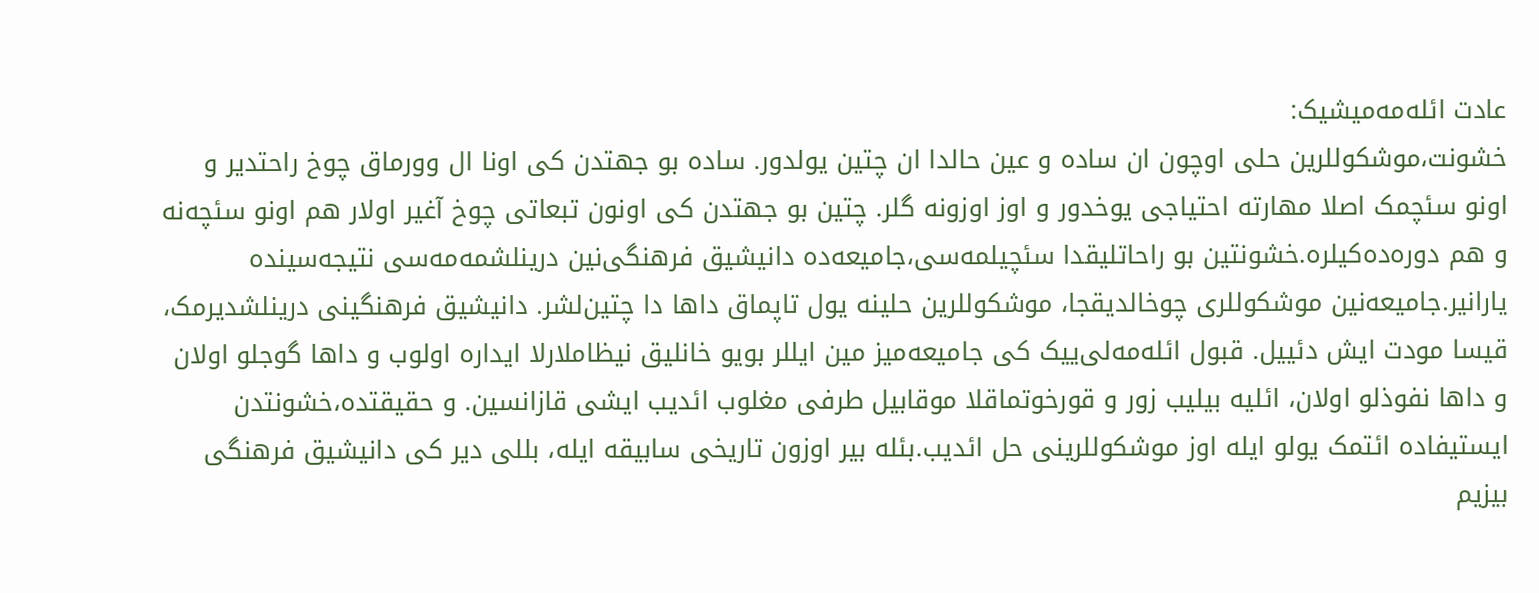عادت ائله‌مه‌میشیک:
خشونت،موشکوللرین حلی اوچون ان ساده و عین حالدا ان چتین یولدور. ساده بو جهتدن کی اونا ال وورماق چوخ راحتدیر و اونو سئچمک اصلا مهارته احتیاجی یوخدور و اوز اوزونه گلر. چتین بو جهتدن کی اونون تبعاتی چوخ آغیر اولار هم اونو سئچه‌نه‌ و هم دوره‌ده‌کیلره.خشونتین بو راحاتلیقدا سئچیلمه‌سی،جامیعه‌ده دانیشیق فرهنگی‌نین درینلشمه‌مه‌سی نتیجه‌سینده یارانیر.جامیعه‌نین موشکوللری چوخالدیقجا، موشکوللرین حلینه یول تاپماق داها دا چتین‌لشر. دانیشیق فرهنگینی درینلشدیرمک، قیسا مودت ایش دئییل. قبول ائله‌مه‌لی‌ییک کی جامیعه‌میز مین ایللر بویو خانلیق نیظاملارلا ایداره اولوب و داها گوجلو اولان و داها نفوذلو اولان، ائلیه بیلیب زور و قورخوتماقلا موقابیل طرفی مغلوب ائدیب ایشی قازانسین. و حقیقتده،خشونتدن ایستیفاده ائتمک یولو ایله اوز موشکوللرینی حل ائدیب.بئله بیر اوزون تاریخی سابیقه ایله، بللی دیر کی دانیشیق فرهنگی بیزیم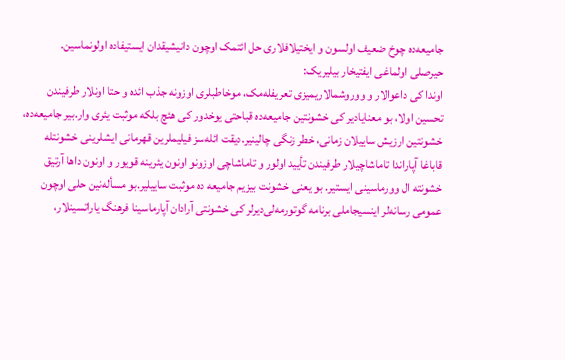جامیعه‌ده چوخ ضعیف اولسون و ایختیلافلاری حل ائتمک اوچون دانیشیقدان ایستیفاده اولونماسین.
حیرصلی اولماغی ایفتیخار بیلیریک:
اوندا کی داعوالار و ووروشمالاریمیزی تعریفله‌مک، موخاطبلری اوزونه جذب ائده و حتا اونلار طرفیندن تحسین اولا، بو معنایادیر کی خشونتین جامیعه‌ده قباحتی یوخدور کی هئچ بلکه موثبت یئری وار.بیر جامیعه‌ده، خشونتین ارزیش ساییلان زمانی، خطر زنگی چالینیر.دیقت ائله‌سز فیلیملرین قهرمانی ایشلرینی خشونتله قاباغا آپاراندا تاماشاچیلار طرفیندن تأیید اولور و تاماشاچی اوزونو اونون یئرینه قویور و اونون داها آرتیق خشونته ال وورماسینی ایستیر. بو یعنی خشونت بیزیم جامیعه ده موثبت ساییلیر.بو مسأله‌نین حلی اوچون عمومی رسانه‌لر اینسیجاملی برنامه گوتورمه‌لی‌دیرلر کی خشونتی آرادان آپارماسینا فرهنگ یاراتسینلار،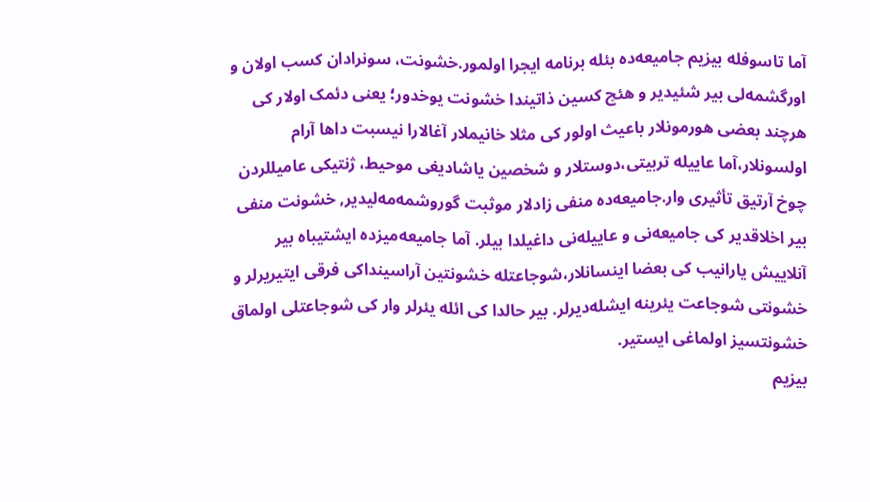آما تاسوفله بیزیم جامیعه‌ده بئله برنامه ایجرا اولمور.خشونت، سونرادان کسب اولان و اورگشمه‌لی بیر شئیدیر و هئچ کسین ذاتیندا خشونت یوخدور؛ یعنی دئمک اولار کی هرچند بعضی هورمونلار باعیث اولور کی مثلا خانیملار آغالارا نیسبت داها آرام اولسونلار،آما عاییله تربیتی،دوستلار و شخصین یاشادیغی موحیط، ژنتیکی عامیللردن چوخ آرتیق تأثیری وار.جامیعه‌ده منفی زادلار موثبت گوروشمه‌مه‌لیدیر, خشونت منفی بیر اخلاقدیر کی جامیعه‌نی و عاییله‌نی داغیلدا بیلر. آما جامیعه‌میزده ایشتیباه بیر آنلاییش یارانیب کی بعضا اینسانلار،شوجاعتله خشونتین آراسینداکی فرقی ایتیریرلر و خشونتی شوجاعت یئرینه ایشله‌دیرلر. بیر حالدا کی ائله یئرلر وار کی شوجاعتلی اولماق خشونتسیز اولماغی ایستیر.
بیزیم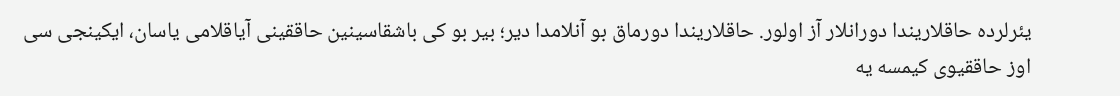یئرلرده حاقلاریندا دورانلار آز اولور. حاقلاریندا دورماق بو آنلامدا دیر؛ بیر بو کی باشقاسینین حاققینی آیاقلامی یاسان، ایکینجی سی اوز حاققیوی کیمسه یه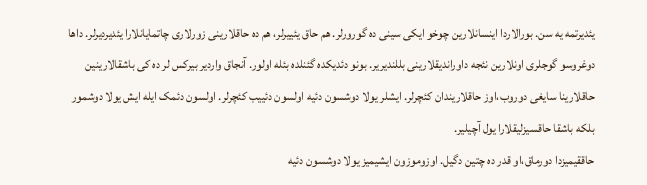یئدیرتمه یه سن. بورالاردا اینسانلارین چوخو ایکی سینی ده گورورلر. هم حاق یئییرلر، هم ده حاقلارینی زورلاری چاتمایانلارا یئدیردیرلر. داها دوغروسو گوجلری اونلارین نئجه داوراندیقلارینی بللندیریر. بونو دئدیکده گئنلده بئله اولور. آنجاق واردیر بیرکس لر ده کی باشقالارینین حاقلارینا سایغی دوروب،اوز حاقلاریندان کئچرلر. ایشلر یولا دوشسون دئیه اولسون دئییب کئچرلر. اولسون دئمک ایله ایش یولا دوشمور بلکه باشقا حاقسیزلیقلارا یول آچیلیر.
حاققیمیزدا دورماق،او قدر ده چتین دگیل. اوزوموزون ایشیمیز یولا دوشسون دئیه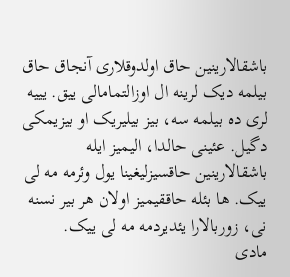باشقالارینین حاق اولدوقلاری آنجاق حاق بیلمه دیک لرینه ال اوزالتمامالی ییق. یییه لری ده بیلمه سه، بیز بیلیریک او بیزیمکی دگیل. عئینی حالدا، الیمیز ایله باشقالارینین حاقسیزلیغینا یول وئرمه مه لی ییک. ها بئله حاققیمیز اولان هر بیر نسنه نی، زوربالارا یئدیردمه مه لی ییک.
مادی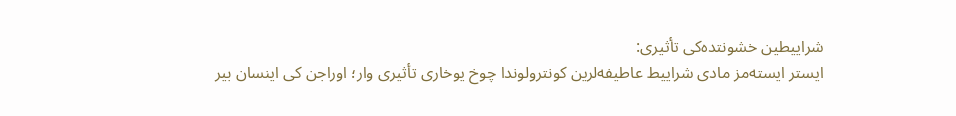شراییطین خشونتده‌کی تأثیری:
ایستر ایسته‌مز مادی شراییط عاطیفه‌لرین کونترولوندا چوخ یوخاری تأثیری وار؛ اوراجن کی اینسان بیر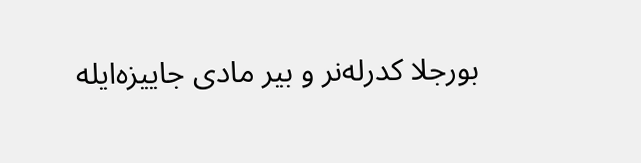بورجلا کدرله‌نر و بیر مادی جاییزه‌ایله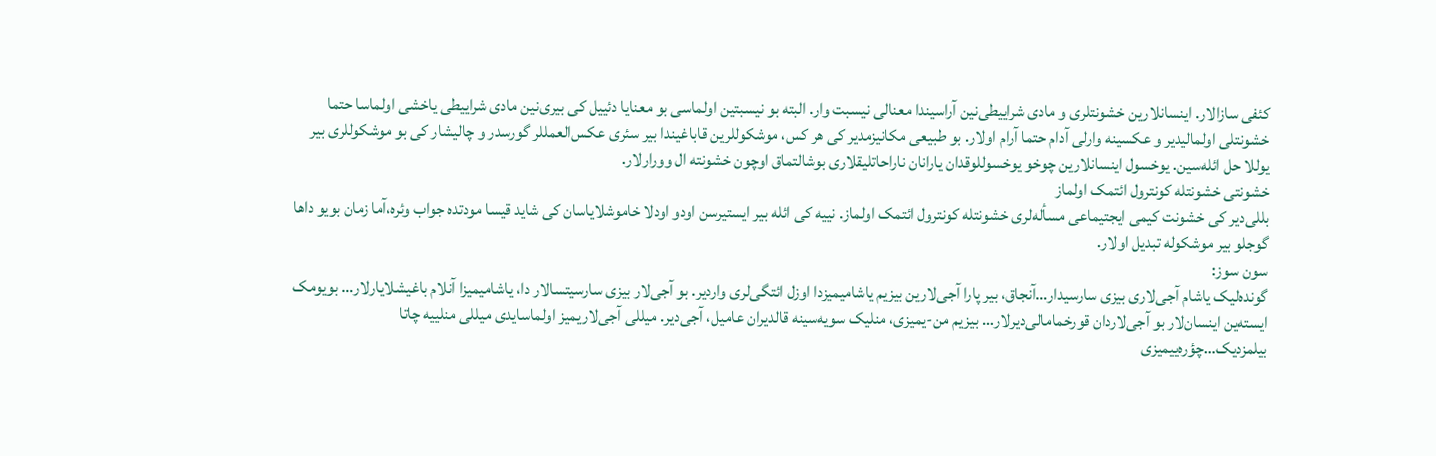کئفی سازالار. اینسانلارین خشونتلری و مادی شراییطی‌نین آراسیندا معنالی نیسبت وار. البته بو نیسبتین اولماسی بو معنایا دئییل کی بیری‌نین مادی شراییطی یاخشی اولماسا حتما خشونتلی اولمالیدیر و عکسینه وارلی آدام حتما آرام اولار. بو طبیعی مکانیزمدیر کی هر کس، موشکوللرین قاباغیندا بیر سئری عکس‌العمللر گورسدر و چالیشار کی بو موشکوللری بیر یوللا حل ائله‌سین. یوخسول اینسانلارین چوخو یوخسوللوقدان یارانان ناراحاتلیقلاری بوشالتماق اوچون خشونته ال وورارلار.
خشونتی خشونتله کونترول ائتمک اولماز
بللی‌دیر کی خشونت کیمی ایجتیماعی مسأله‌لری خشونتله کونترول ائتمک اولماز. نییه کی ائله بیر ایستیرسن اودو اودلا خاموشلایاسان کی شاید قیسا مودتده جواب وئره،آما زمان بویو داها گوجلو بیر موشکوله تبدیل اولار.
سون سوز:
گونده‌لیک یاشام آجی‌لاری بیزی سارسیدار…آنجاق، بیر پارا آجی‌لارین بیزیم یاشامیمیزدا اوزل ائتگی‌لری واردیر. بو آجی‌لار بیزی سارسیتسالار دا، یاشامیمیزا آنلام باغیشلایارلار… بویومک ایسته‌ین اینسان‌لار بو آجی‌لاردان قورخمامالی‌دیرلار… بیزیم من-یمیزی، منلیک سویه‌سینه قالدیران عامیل، آجی‌دیر. میللی آجی‌لاریمیز اولماسایدی میللی منلییه چاتا بیلمزدیک…چؤره‌ییمیزی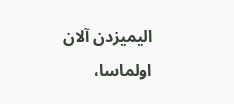الیمیزدن آلان اولماسا،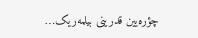چؤره‌یین قدرینی بیلمه‌ریک…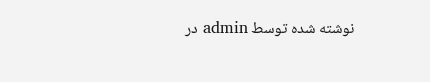نوشته شده توسط admin در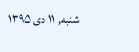شنبه, ۱۱ دی ۱۳۹۵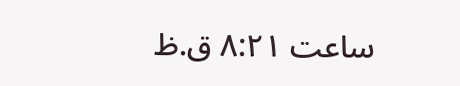ساعت ۸:۲۱ ق.ظ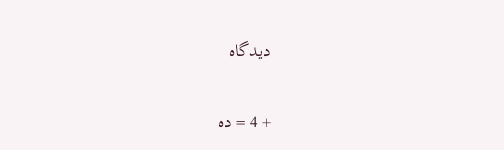دیدگاه


+ 4 = ده